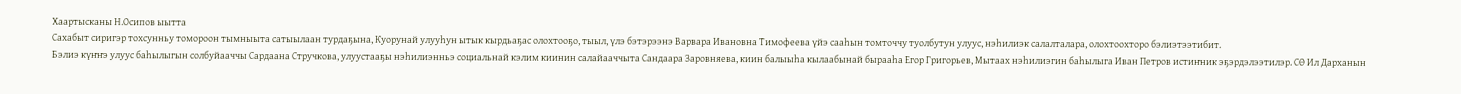Хаартысканы Н.Осипов ыытта
Сахабыт сиригэр тохсунньу томороон тымныыта сатыылаан турдаҕына, Куорунай улууһун ытык кырдьаҕас олохтооҕо, тыыл, үлэ бэтэрээнэ Варвара Ивановна Тимофеева үйэ сааһын томточчу туолбутун улуус, нэһилиэк салалталара, олохтоохторо бэлиэтээтибит.
Бэлиэ күҥҥэ улуус баһылыгын солбуйааччы Сардаана Стручкова, улуустааҕы нэһилиэнньэ социальнай кэлим киинин салайааччыта Сандаара Заровняева, киин балыыһа кылаабынай бырааһа Егор Григорьев, Мытаах нэһилиэгин баһылыга Иван Петров истиҥник эҕэрдэлээтилэр. СӨ Ил Дарханын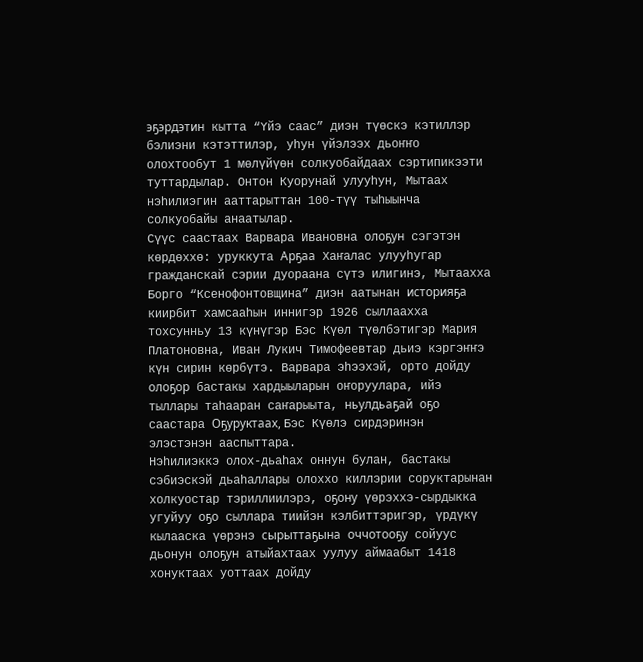эҕэрдэтин кытта “Үйэ саас” диэн түөскэ кэтиллэр бэлиэни кэтэттилэр, уһун үйэлээх дьоҥҥо олохтообут 1 мөлүйүөн солкуобайдаах сэртипикээти туттардылар. Онтон Куорунай улууһун, Мытаах нэһилиэгин ааттарыттан 100-түү тыһыынча солкуобайы анаатылар.
Сүүс саастаах Варвара Ивановна олоҕун сэгэтэн көрдөххө: уруккута Арҕаа Хаҥалас улууһугар гражданскай сэрии дуораана сүтэ илигинэ, Мытаахха Борго “Ксенофонтовщина” диэн аатынан историяҕа киирбит хамсааһын иннигэр 1926 сыллаахха тохсунньу 13 күнүгэр Бэс Күөл түөлбэтигэр Мария Платоновна, Иван Лукич Тимофеевтар дьиэ кэргэҥҥэ күн сирин көрбүтэ. Варвара эһээхэй, орто дойду олоҕор бастакы хардыыларын оҥоруулара, ийэ тыллары таһааран саҥарыыта, ньулдьаҕай оҕо саастара Оҕуруктаах, Бэс Күөлэ сирдэринэн элэстэнэн ааспыттара.
Нэһилиэккэ олох-дьаһах оннун булан, бастакы сэбиэскэй дьаһаллары олоххо киллэрии соруктарынан холкуостар тэриллиилэрэ, оҕону үөрэххэ-сырдыкка угуйуу оҕо сыллара тиийэн кэлбиттэригэр, үрдүкү кылааска үөрэнэ сырыттаҕына оччотооҕу сойуус дьонун олоҕун атыйахтаах уулуу аймаабыт 1418 хонуктаах уоттаах дойду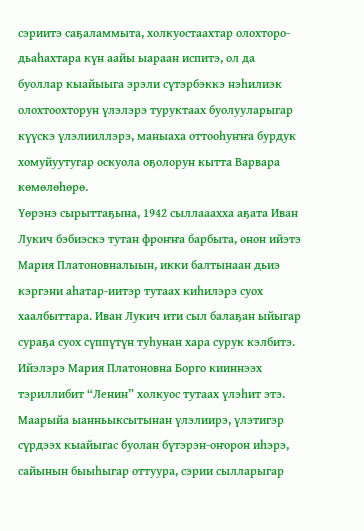сэриитэ саҕаламмыта, холкуостаахтар олохторо-дьаһахтара күн аайы ыараан испитэ, ол да буоллар кыайыыга эрэли сүтэрбэккэ нэһилиэк олохтоохторун үлэлэрэ туруктаах буолууларыгар күүскэ үлэлииллэрэ, маныаха оттооһуҥҥа бурдук хомуйуутугар оскуола оҕолорун кытта Варвара көмөлөһөрө.
Үөрэнэ сырыттаҕына, 1942 сыллааахха аҕата Иван Лукич бэбиэскэ тутан фроҥҥа барбыта, онон ийэтэ Мария Платоновналыын, икки балтынаан дьиэ кэргэни аһатар-иитэр тутаах киһилэрэ суох хаалбыттара. Иван Лукич ити сыл балаҕан ыйыгар сураҕа суох сүппүтүн туһунан хара сурук кэлбитэ.
Ийэлэрэ Мария Платоновна Борго кииннээх тэриллибит “Ленин” холкуос тутаах үлэһит этэ. Маарыйа ыанньыксытынан үлэлиирэ, үлэтигэр сүрдээх кыайыгас буолан бүтэрэн-оҥорон иһэрэ, сайынын быыһыгар оттуура, сэрии сылларыгар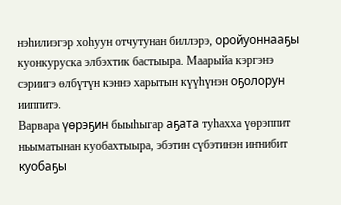нэһилиэгэр хоһуун отчутунан биллэрэ, оройуоннааҕы куонкуруска элбэхтик бастыыра. Маарыйа кэргэнэ сэриигэ өлбүтүн кэннэ харытын күүһүнэн оҕолорун ииппитэ.
Варвара үөрэҕин быыһыгар аҕата туһахха үөрэппит ньыматынан куобахтыыра, эбэтин сүбэтинэн иҥнибит куобаҕы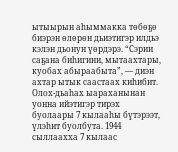ытыырын аһыммакка төбөҕө биэрэн өлөрөн дьиэтигэр илдьэ кэлэн дьонун үөрдэрэ. “Сэрии саҕана биһигини, мытаахтары, куобах абыраабыта”, — диэн ахтар ытык саастаах киһибит.
Олох-дьаһах ыараханынан уонна ийэтигэр тирэх буолаары 7 кылааһы бүтэрээт, үлэһит буолбута. 1944 сыллаахха 7 кылаас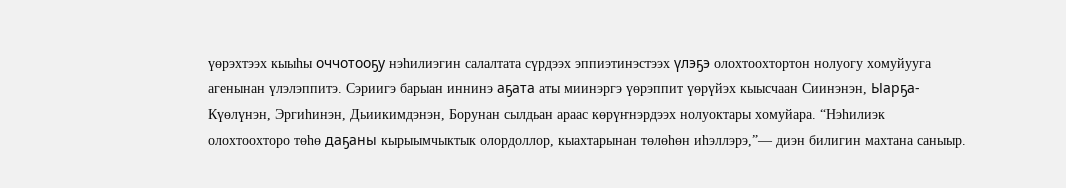үөрэхтээх кыыһы оччотооҕу нэһилиэгин салалтата сүрдээх эппиэтинэстээх үлэҕэ олохтоохтортон нолуогу хомуйууга агенынан үлэлэппитэ. Сэриигэ барыан иннинэ аҕата аты миинэргэ үөрэппит үөрүйэх кыысчаан Сиинэнэн, Ыарҕа-Күөлүнэн, Эргиһинэн, Дьиикимдэнэн, Борунан сылдьан араас көрүҥнэрдээх нолуоктары хомуйара. “Нэһилиэк олохтоохторо төһө даҕаны кырыымчыктык олордоллор, кыахтарынан төлөһөн иһэллэрэ,”— диэн билигин махтана саныыр.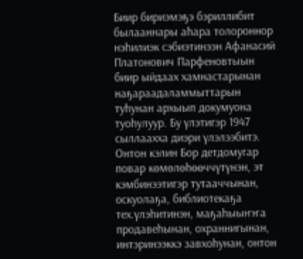Биир бириэмэҕэ бэриллибит былааннары аһара толороннор нэһилиэк сэбиэтинээн Афанасий Платонович Парфеновтыын биир ыйдаах хамнастарынан наҕараадаламмыттарын туһунан архыып докумуона туоһулуур. Бу үлэтигэр 1947 сыллаахха диэри үлэлээбитэ. Онтон кэлин Бор детдомугар повар көмөлөһөөччүтүнэн, эт кэмбинээтигэр тутааччынан, оскуолаҕа, библиотекаҕа тех.үлэһитинэн, маҕаһыыҥҥа продавеһынан, охраннигынан, интэринээккэ завхоһунан, онтон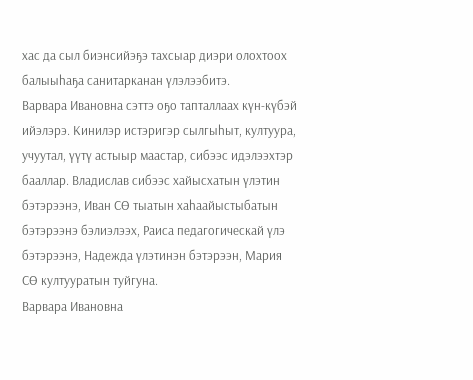хас да сыл биэнсийэҕэ тахсыар диэри олохтоох балыыһаҕа санитарканан үлэлээбитэ.
Варвара Ивановна сэттэ оҕо тапталлаах күн-күбэй ийэлэрэ. Кинилэр истэригэр сылгыһыт, култуура, учуутал, үүтү астыыр маастар, сибээс идэлээхтэр бааллар. Владислав сибээс хайысхатын үлэтин бэтэрээнэ, Иван СӨ тыатын хаһаайыстыбатын бэтэрээнэ бэлиэлээх, Раиса педагогическай үлэ бэтэрээнэ, Надежда үлэтинэн бэтэрээн, Мария СӨ култууратын туйгуна.
Варвара Ивановна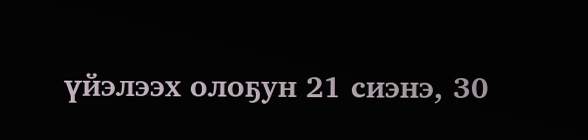үйэлээх олоҕун 21 сиэнэ, 30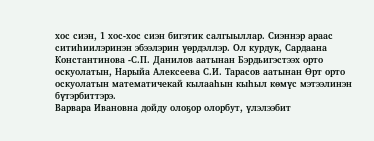хос сиэн, 1 хос-хос сиэн бигэтик салгыыллар. Сиэннэр араас ситиһиилэринэн эбээлэрин үөрдэллэр. Ол курдук, Сардаана Константинова -С.П. Данилов аатынан Бэрдьигэстээх орто оскуолатын, Нарыйа Алексеева С.И. Тарасов аатынан Өрт орто оскуолатын математичекай кылааһын кыһыл көмүс мэтээлинэн бүтэрбиттэрэ.
Варвара Ивановна дойду олоҕор олорбут, үлэлээбит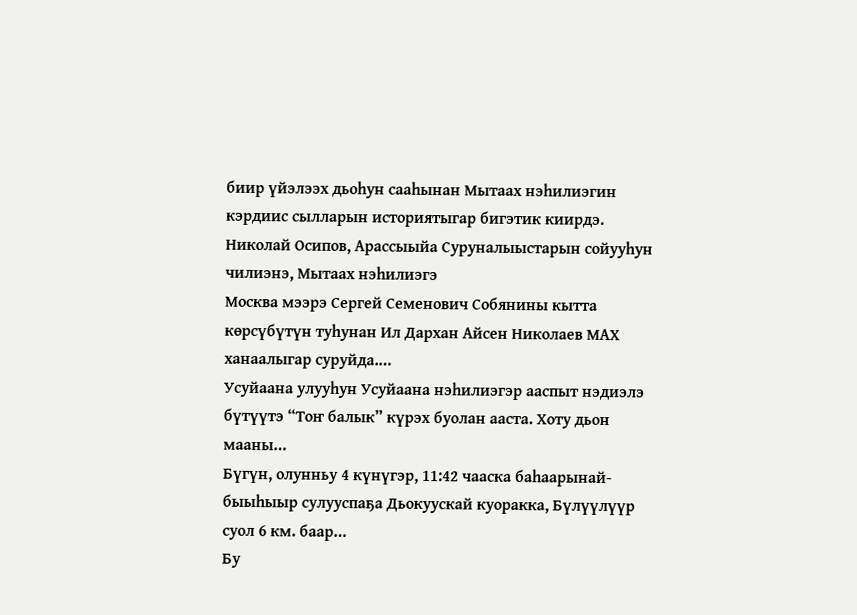биир үйэлээх дьоһун сааһынан Мытаах нэһилиэгин кэрдиис сылларын историятыгар бигэтик киирдэ.
Николай Осипов, Арассыыйа Суруналыыстарын сойууһун чилиэнэ, Мытаах нэһилиэгэ
Москва мээрэ Сергей Семенович Собянины кытта көрсүбүтүн туһунан Ил Дархан Айсен Николаев МАХ ханаалыгар суруйда.…
Усуйаана улууһун Усуйаана нэһилиэгэр ааспыт нэдиэлэ бүтүүтэ “Тоҥ балык” күрэх буолан ааста. Хоту дьон мааны…
Бүгүн, олунньу 4 күнүгэр, 11:42 чааска баһаарынай-быыһыыр сулууспаҕа Дьокуускай куоракка, Бүлүүлүүр суол 6 км. баар…
Бу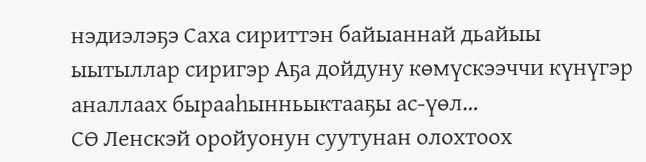нэдиэлэҕэ Саха сириттэн байыаннай дьайыы ыытыллар сиригэр Аҕа дойдуну көмүскээччи күнүгэр аналлаах бырааһынньыктааҕы ас-үөл…
СӨ Ленскэй оройуонун суутунан олохтоох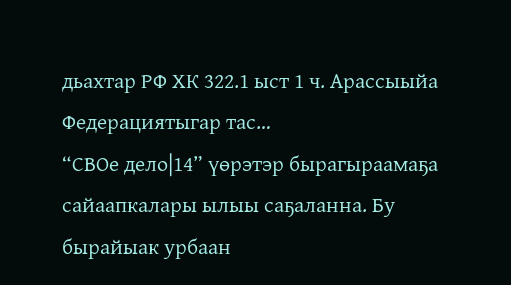дьахтар РФ ХК 322.1 ыст 1 ч. Арассыыйа Федерациятыгар тас…
“СВОе дело|14” үөрэтэр бырагыраамаҕа сайаапкалары ылыы саҕаланна. Бу бырайыак урбаан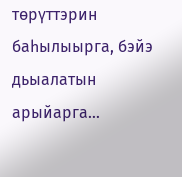төрүттэрин баһылыырга, бэйэ дьыалатын арыйарга…